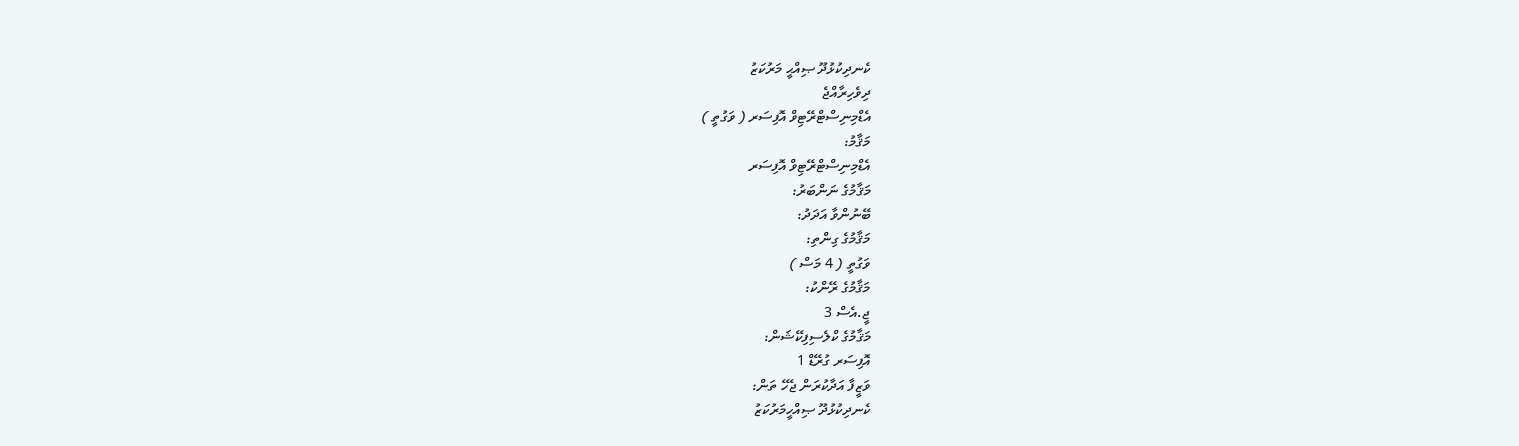ކެނދިކުޅުދޫ ޞިއްޙީ މަރުކަޒު
ދިވެހިރާއްޖެ
އެޑްމިނިސްޓްރޭޓިވް އޮފިސަރ ( ވަގުތީ )
މަޤާމު:
އެޑްމިނިސްޓްރޭޓިވް އޮފިސަރ
މަޤާމުގެ ނަންބަރު:
ބޭނުންވާ އަދަދު:
މަޤާމުގެ ގިންތި:
ވަގުތީ ( 4 މަސް )
މަޤާމުގެ ރޭންކު:
ޖީ.އެސް 3
މަޤާމުގެ ކްލެސިފިކޭޝަން:
އޮފިސަރ ގުރޭޑް 1
ވަޒީފާ އަދާކުރަން ޖެހޭ ތަން:
ކެނދިކުޅުދޫ ޞިއްހީމަރުކަޒު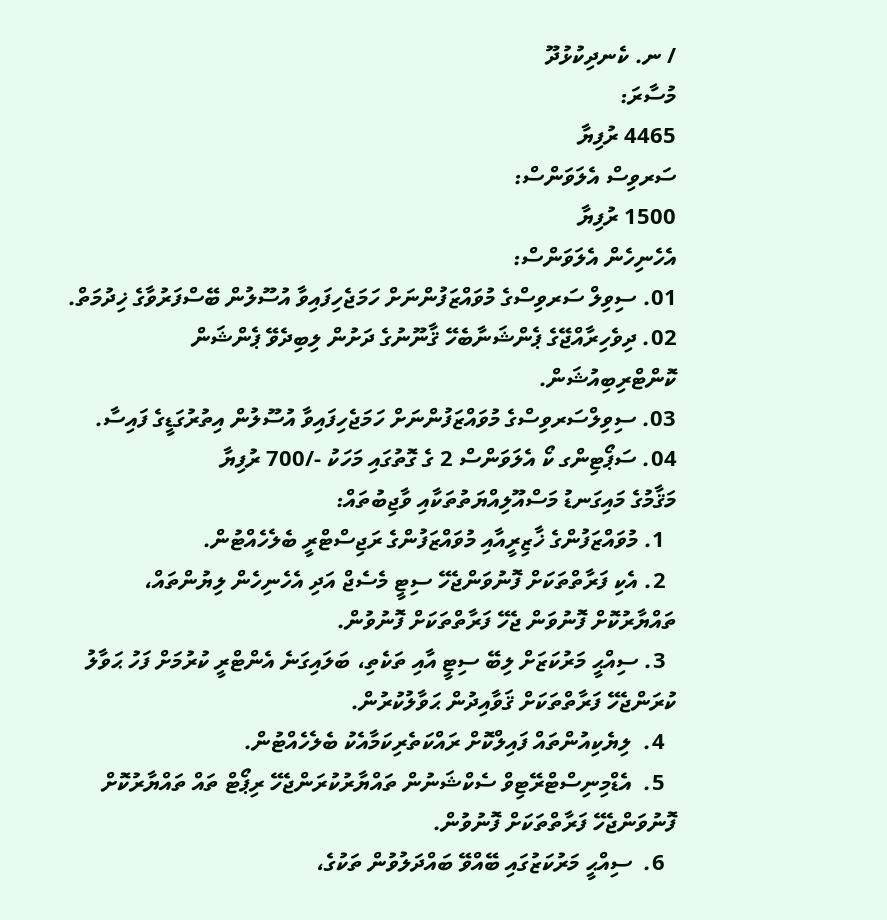/ ނ. ކެނދިކުޅުދޫ
މުސާރަ:
4465 ރުފިޔާ
ސަރވިސް އެލަވަންސް:
1500 ރުފިޔާ
އެހެނިހެން އެލަވަންސް:
01. ސިވިލް ސަރވިސްގެ މުވައްޒަފުންނަށް ހަމަޖެހިފައިވާ އުސޫލުން ބޭސްފަރުވާގެ ޚިދުމަތް.
02. ދިވެހިރާއްޖޭގެ ޕެންޝަނާބެހޭ ޤާނޫނުގެ ދަށުން ލިބިދެވޭ ޕެންޝަން ކޮންޓްރިބިއުޝަން.
03. ސިވިލްސަރވިސްގެ މުވައްޒަފުންނަށް ހަމަޖެހިފައިވާ އުސޫލުން އިތުރުގަޑީގެ ފައިސާ.
04. ސަޕޯޓިންގ ކޯ އެލަވަންސް 2 ގެ ގޮތުގައި މަހަކު -/700 ރުފިޔާ
މަޤާމުގެ މައިގަނޑު މަސްއޫލިއްޔަތުތަކާއި ވާޖިބުތައް:
  1. މުވައްޒަފުންގެ ޚާޒިރީއާއި މުވައްޒަފުންގެ ރަޖިސްޓްރީ ބެލެހެއްޓުން.
  2. އެކި ފަރާތްތަކަށް ފޮނުވަންޖެހޭ ސިޓީ މެސެޖް އަދި އެހެނިހެން ލިޔުންތައް، ތައްޔާރުކޮށް ފޮނުވަން ޖެހޭ ފަރާތްތަކަށް ފޮނުވުން.
  3. ސިއްޙީ މަރުކަޒަށް ލިބޭ ސިޓީ އާއި ތަކެތި، ބަލައިގަނެ އެންޓްރީ ކުރުމަށް ފަހު ޙަވާލު ކުރަންޖެހޭ ފަރާތްތަކަށް ޤަވާއިދުން ޙަވާލުކުރުން.
  4.  ލިޔެކިއުންތައް ފައިލްކޮށް ރައްކަތެރިކަމާއެކު ބެލެހެއްޓުން.
  5.  އެޑްމިނިސްޓްރޭޓިވް ސެކްޝަނުން ތައްޔާރުކުރަންޖެހޭ ރިޕޯޓް ތައް ތައްޔާރުކޮށް ފޮނުވަންޖެހޭ ފަރާތްތަކަށް ފޮނުވުން.
  6.  ސިއްޙީ މަރުކަޒުގައި ބޭއްވޭ ބައްދަލުވުން ތަކުގެ،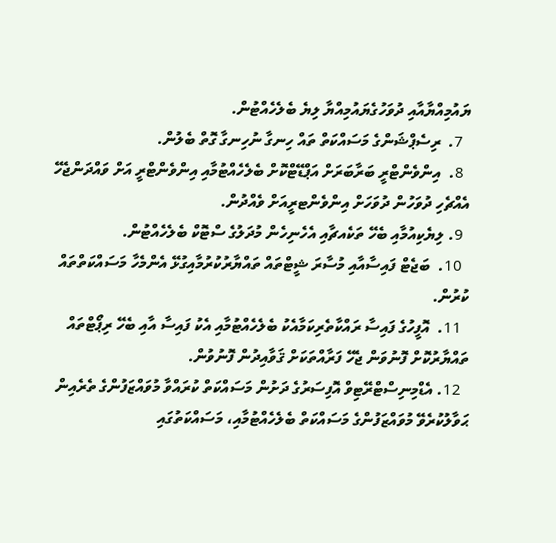ޔައުމިއްޔާއާއި ދުވަހުގެޔައުމިއްޔާ ލިޔެ ބެލެހެއްޓުން.
  7.  ރިސެޕްޝަންގެ މަސައްކަތް ތައް ހިނގާ ނުހިނގާ ގޮތް ބެލުން.
  8.  އިންވެންޓްރީ ބަރާބަރަށް އަޕްޑޭޓްކޮށް ބެލެހެއްޓުމާއި އިންވެންޓްރީ އަށް ވައްދަންޖެހޭ އެއްޗެހި ދުވަހުން ދުވަހަށް އިންވެންޓރީއަށް ވެއްދުން.
  9. ލިޔެކިއުމާއި ބެހޭ ތަކެއޗާއި އެހެނިހެން މުދަލުގެ ސްޓޮކް ބެލެހެއްޓުން.
  10.  ބަޖެޓް ފައިސާއާއި މުސާރަ ޝީޓްތައް ތައްޔާރުކުރުމާއިގުޅޭ އެންމެހާ މަސައްކަތްތައް ކުރުން.
  11.  އޮފީހުގެ ފައިސާ ރައްކާތެރިކަމާއެކު ބެލެހެއްޓުމާއި އެކު ފައިސާ އާއި ބެހޭ ރިޕޯޓްތައް ތައްޔާރުކޮށް ފޮނުވަން ޖެހޭ ފަރާއްތަކަށް ޤަވާއިދުން ފޮނުވުން.
  12. އެޑްމިނިސްޓްރޭޓިވް އޮފިސަރުގެ ދަށުން މަސައްކަތް ކުރައްވާ މުވައްޒަފުންގެ ތެރެއިން ޙަވާލުކުރެވޭ މުވައްޒަފުންގެ މަސައްކަތް ބެލެހެއްޓުމާއި، މަސައްކަތުގައި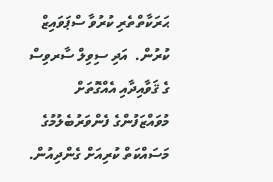ޙަރަކާތްތެރި ކުރުވާ ސްޕަވައިޒް ކުރުން.  އަދި ސިވިލް ސާރވިސް ގެ ޤަވާއިދާއި އެއްގޮތަށް  މުވައްޒަފުންގެ ފެންވަރުބެލުމުގެ މަސައްކަތް ކުރިއަށް ގެންދިއުން.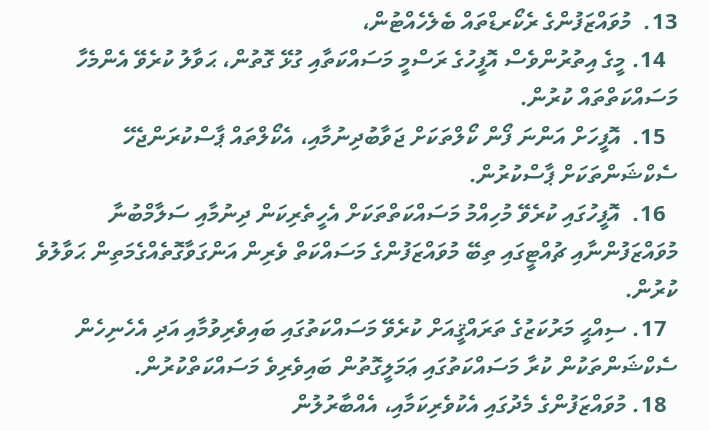13.  މުވައްޒަފުންގެ ރެކޯރޑްތައް ބެލެހެއްޓުން،
  14. މީގެ އިތުރުންވެސް އޮފީހުގެ ރަސްމީ މަސައްކަތާއި ގުޅޭ ގޮތުން، ޙަވާލު ކުރެވޭ އެންމެހާ މަސައްކަތްތައް ކުރުން.
  15.  އޮފީހަށް އަންނަ ފޯން ކޯލްތަކަށް ޖަވާބުދިނުމާއި، އެކޯލްތައް ޕާސްކުރަންޖެހޭ ސެކްޝަންތަކަށް ޕާސްކުރުން.
  16.  އޮފީހުގައި ކުރެވޭ މުހިއްމު މަސައްކަތްތަކަށް އެހީތެރިކަން ދިނުމާއި ސަލާމްބުނާ މުވައްޒަފުންނާއި ޗުއްޓީގައި ތިބޭ މުވައްޒަފުންގެ މަސައްކަތް ވެރިން އަންގަވާގޮތެއްގެމަތިން ޙަވާލުވެ ކުރުން.
  17. ސިއްޙީ މަރުކަޒުގެ ތަރައްޤީއަށް ކުރެވޭ މަސައްކަތުގައި ބައިވެރިވުމާއި އަދި އެހެނިހެން ސެކްޝަންތަކުން ކުރާ މަސައްކަތުގައި ޢަމަލީގޮތުން ބައިވެރިވެ މަސައްކަތްކުރުން.
  18. މުވައްޒަފުންގެ މެދުގައި އެކުވެރިކަމާއި، އެއްބާރުލުން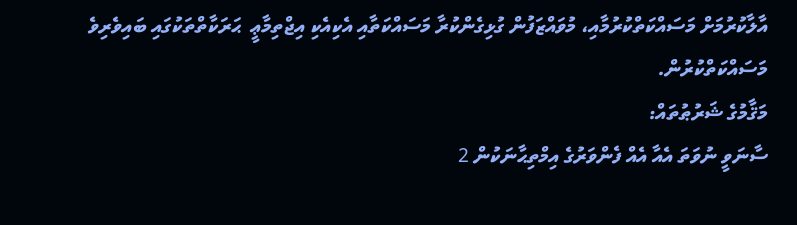އާލާކުރުމަށް މަސައްކަތްކުރުމާއި، މުވައްޒަފުން ގުޅިގެންކުރާ މަސައްކަތާއި އެކިއެކި އިޖްތިމާޢީ  ޙަރަކާތްތަކުގައި ބައިވެރިވެ މަސައްކަތްކުރުން.
މަޤާމުގެ ޝަރުޠުތައް:
ސާނަވީ ނުވަތަ އެއާ އެއް ފެންވަރުގެ އިމްތިޙާނަކުން 2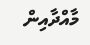މާއްދާއިން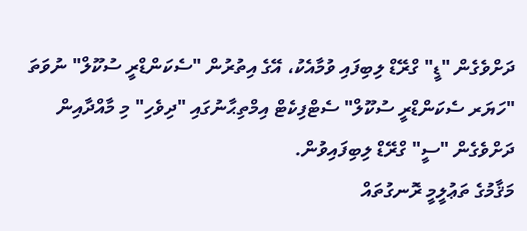ދަށްވެގެން "ޑީ" ގްރޭޑް ލިބިފައި ވުމާއެކު، އޭގެ އިތުރުން "ސެކަންޑްރީ ސުކޫލް" ނުވަތަ "ހަޔަރ ސެކަންޑްރީ ސުކޫލް" ސެޓްފިކެޓް އިމްތިޙާނުގައި "ދިވެހި" މި މާއްދާއިން ދަށްވެގެން "ސީ" ގްރޭޑް ލިބިފައިވުން.
މަޤާމުގެ ތަޢުލީމީ ރޮނގުތައް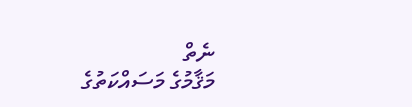ނެތް
މަޤާމުގެ މަސައްކަތުގެ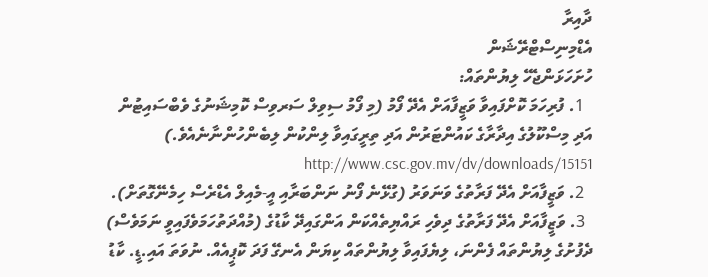ދާއިރާ
އެޑްމިނިސްޓްރޭޝަން
ހުށަހަޅަންޖެހޭ ލިޔުންތައް:
  1. ފުރިހަމަ ކޮށްފައިވާ ވަޒީފާއަށް އެދޭ ފޯމު (މި ފޯމު ސިވިލް ސަރވިސް ކޮމިޝަނުގެ ވެބްސައިޓުން އަދި މިސްކޫލުގެ އިދާރާގެ ކައުންޓަރުން އަދި ތިރީގައިވާ ލިންކުން ލިބެންހުންނާނެއެވެ.) http://www.csc.gov.mv/dv/downloads/15151
  2. ވަޒީފާއަށް އެދޭ ފަރާތުގެ ވަނަވަރު (ގުޅޭނެ ފޯނު ނަންބަރާއި އީ-މެއިލް އެޑްރެސް ހިމެނޭގޮތަށް).
  3. ވަޒީފާއަށް އެދޭ ފަރާތުގެ ދިވެހި ރައްޔިތެއްކަން އަންގައިދޭ ކާޑުގެ (މުއްދަތުހަމަވެފައިވީ ނަމަވެސް) ދެފުށުގެ ލިޔުންތައް ފެންނަ، ލިޔެފައިވާ ލިޔުންތައް ކިޔަން އެނގޭ ފަދަ ކޮޕީއެއް. ނުވަތަ އައި.ޑީ. ކާޑު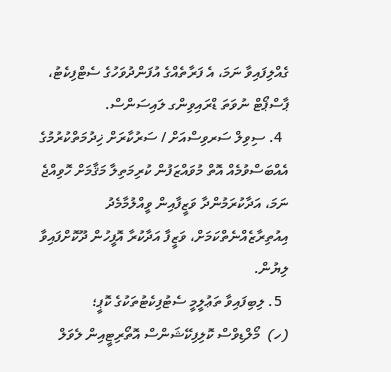ގެއްލިފައިވާ ނަމަ، އެ ފަރާތެއްގެ އުފަންދުވަހުގެ ސެޓްފިކެޓު، ޕާސްޕޯޓް ނުވަތަ ޑްރައިވިންގ ލައިސަންސް.
  4. ސިވިލް ސަރވިސްއަށް / ސަރުކާރަށް ޚިދުމަތްކުރުމުގެ އެއްބަސްވުމެއް އޮތް މުވައްޒަފުން ކުރިމަތިލާ މަޤާމަށް ހޮވިއްޖެ ނަމަ، އަދާކުރަމުންދާ ވަޒީފާއިން ވީއްލުމާމެދު އިއުތިރާޒެއްނެތްކަމަށް، ވަޒީފާ އަދާކުރާ އޮފީހުން ދޫކޮށްފައިވާ ލިޔުން.
  5. ލިބިފައިވާ ތަޢުލީމީ ސެޓުފިކެޓުތަކުގެ ކޮޕީ؛
(ހ)  މޯލްޑިވްސް ކޮލިފިކޭޝަންސް އޮތޯރިޓީއިން ލެވަލް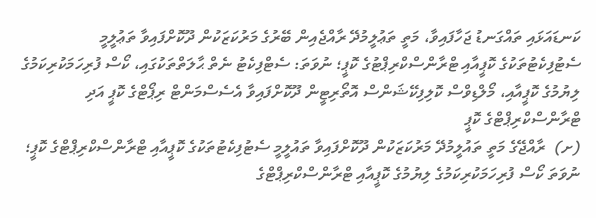ކަނޑައަޅައި ތައްގަނޑު ޖަހާފައިވާ، މަތީ ތަޢުލީމުދޭ ރާއްޖެއިން ބޭރުގެ މަރުކަޒަކުން ދޫކޮށްފައިވާ ތަޢުލީމީ ސެޓުފިކެޓުތަކުގެ ކޮޕީއާއި ޓްރާންސްކްރިޕްޓުގެ ކޮޕީ؛ ނުވަތަ: ސެޓްފިކެޓު ނެތް ޙާލަތްތަކުގައި، ކޯސް ފުރިހަމަކުރިކަމުގެ ލިޔުމުގެ ކޮޕީއާއި، މޯލްޑިވްސް ކޮލިފިކޭޝަންސް އޮތޯރިޓީން ދޫކޮށްފައިވާ އެސެސްމަންޓް ރިޕޯޓްގެ ކޮޕީ އަދި ޓްރާންސްކްރިޕްޓްގެ ކޮޕީ
(ށ)  ރާއްޖޭގެ މަތީ ތައުލީމުދޭ މަރުކަޒަކުން ދޫކޮށްފައިވާ ތައުލީމީ ސެޓުފިކެޓުތަކުގެ ކޮޕީއާއި ޓްރާންސްކްރިޕްޓްގެ ކޮޕީ؛ ނުވަތަ ކޯސް ފުރިހަމަކުރިކަމުގެ ލިޔުމުގެ ކޮޕީއާއި ޓްރާންސްކްރިޕްޓްގެ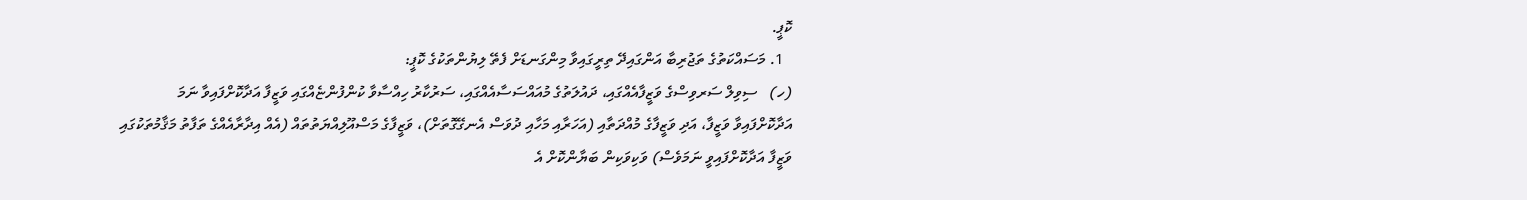ކޮޕީ.
  1. މަސައްކަތުގެ ތަޖުރިބާ އަންގައިދޭ ތިރީގައިވާ މިންގަނޑަށް ފެތޭ ލިޔުންތަކުގެ ކޮޕީ:
(ހ)   ސިވިލް ސަރވިސްގެ ވަޒީފާއެއްގައި، ދައުލަތުގެ މުއައްސަސާއެއްގައި، ސަރުކާރު ހިއްސާވާ ކުންފުންޏެއްގައި ވަޒީފާ އަދާކޮށްފައިވާ ނަމަ އަދާކޮށްފައިވާ ވަޒީފާ، އަދި ވަޒީފާގެ މުއްދަތާއި (އަހަރާއި މަހާއި ދުވަސް އެނގޭގޮތަށް)، ވަޒީފާގެ މަސްއޫލިއްޔަތުތައް (އެއް އިދާރާއެއްގެ ތަފާތު މަޤާމުތަކުގައި ވަޒީފާ އަދާކޮށްފައިވީ ނަމަވެސް) ވަކިވަކިން ބަޔާންކޮށް އެ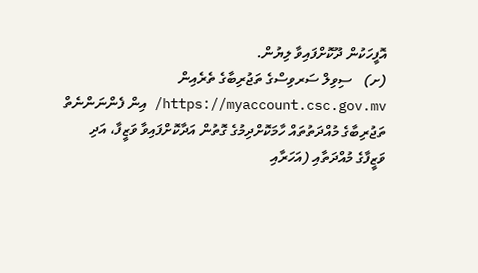އޮފީހަކުން ދޫކޮށްފައިވާ ލިޔުން.
(ށ)   ސިވިލް ސަރވިސްގެ ތަޖުރިބާގެ ތެރެއިން https://myaccount.csc.gov.mv/ އިން ފެންނަންނެތް ތަޖުރިބާގެ މުއްދަތުތައް ހާމަކޮށްދިމުގެ ގޮތުން އަދާކޮށްފައިވާ ވަޒީފާ، އަދި ވަޒީފާގެ މުއްދަތާއި (އަހަރާއި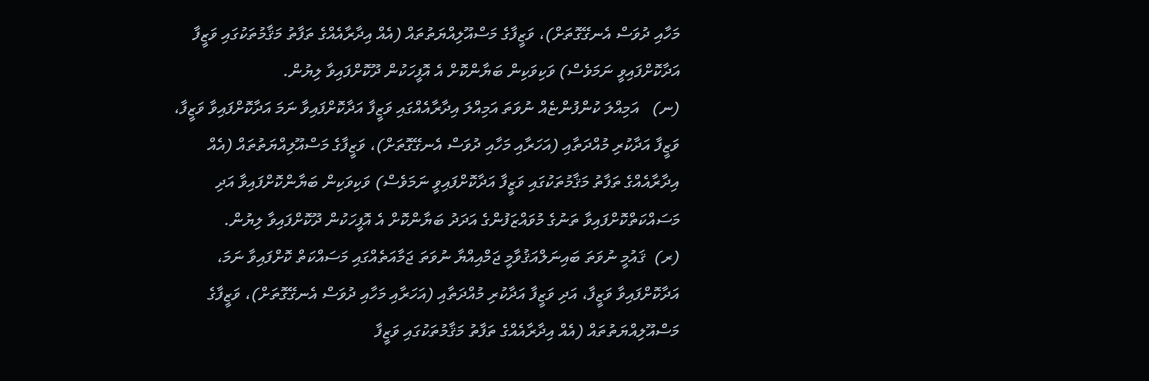މަހާއި ދުވަސް އެނގޭގޮތަށް)، ވަޒީފާގެ މަސްއޫލިއްޔަތުތައް (އެއް އިދާރާއެއްގެ ތަފާތު މަޤާމުތަކުގައި ވަޒީފާ އަދާކޮށްފައިވީ ނަމަވެސް) ވަކިވަކިން ބަޔާންކޮށް އެ އޮފީހަކުން ދޫކޮށްފައިވާ ލިޔުން.
(ނ)   އަމިއްލަ ކުންފުންޏެއް ނުވަތަ އަމިއްލަ އިދާރާއެއްގައި ވަޒީފާ އަދާކޮށްފައިވާ ނަމަ އަދާކޮށްފައިވާ ވަޒީފާ، ވަޒީފާ އަދާކުރި މުއްދަތާއި (އަހަރާއި މަހާއި ދުވަސް އެނގޭގޮތަށް)، ވަޒީފާގެ މަސްއޫލިއްޔަތުތައް (އެއް އިދާރާއެއްގެ ތަފާތު މަޤާމުތަކުގައި ވަޒީފާ އަދާކޮށްފައިވީ ނަމަވެސް) ވަކިވަކިން ބަޔާންކޮށްފައިވާ އަދި މަސައްކަތްކޮށްފައިވާ ތަނުގެ މުވައްޒަފުންގެ އަދަދު ބަޔާންކޮށް އެ އޮފީހަކުން ދޫކޮށްފައިވާ ލިޔުން.
(ރ)  ޤައުމީ ނުވަތަ ބައިނަލްއަޤުވާމީ ޖަމްއިއްޔާ ނުވަތަ ޖަމާއަތެއްގައި މަސައްކަތް ކޮށްފައިވާ ނަމަ، އަދާކޮށްފައިވާ ވަޒީފާ، އަދި ވަޒީފާ އަދާކުރި މުއްދަތާއި (އަހަރާއި މަހާއި ދުވަސް އެނގޭގޮތަށް)، ވަޒީފާގެ މަސްއޫލިއްޔަތުތައް (އެއް އިދާރާއެއްގެ ތަފާތު މަޤާމުތަކުގައި ވަޒީފާ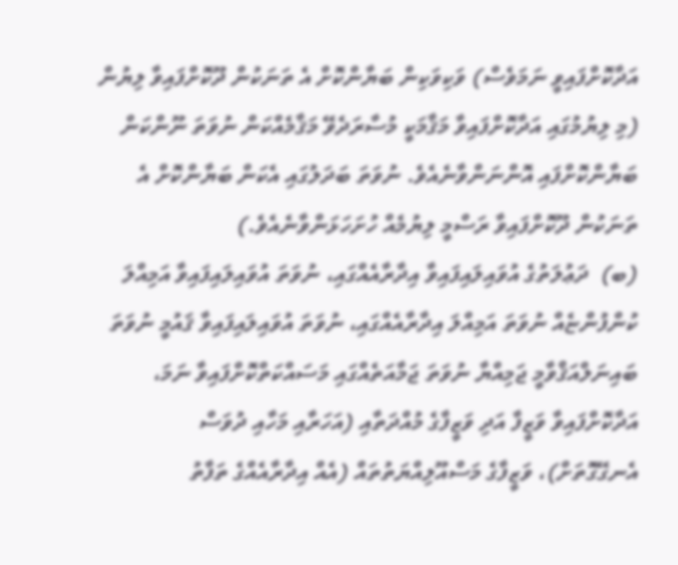އަދާކޮށްފައިވީ ނަމަވެސް) ވަކިވަކިން ބަޔާންކޮށް އެ ތަނަކުން ދޫކޮށްފައިވާ ލިޔުން (މި ލިޔުމުގައި އަދާކޮށްފައިވާ މަޤާމަކީ މުސާރަދެވޭ މަޤާމެއްކަން ނުވަތަ ނޫންކަން ބަޔާންކޮށްފައި އޮންނަންވާނެއެވެ. ނުވަތަ ބަދަލުގައި އެކަން ބަޔާންކޮށް އެ ތަނަކުން ދޫކޮށްފައިވާ ރަސްމީ ލިޔުމެއް ހުށަހަޅަންވާނެއެވެ.)
(ބ)  ދަޢުލަތުގެ އުވައިލައިފައިވާ އިދާރާއެއްގައި، ނުވަތަ އުވައިލައިފައިވާ އަމިއްލަ ކުންފުންޏެއް ނުވަތަ އަމިއްލަ އިދާރާއެއްގައި، ނުވަތަ އުވައިލައިފައިވާ ޤައުމީ ނުވަތަ ބައިނަލްއަޤްވާމީ ޖަމިއްޔާ ނުވަތަ ޖަމާއަތެއްގައި މަސައްކަތްކޮށްފައިވާ ނަމަ، އަދާކޮށްފައިވާ ވަޒީފާ އަދި ވަޒީފާގެ މުއްދަތާއި (އަހަރާއި މަހާއި ދުވަސް އެނގޭގޮތަށް)، ވަޒީފާގެ މަސްއޫލިއްޔަތުތައް (އެއް އިދާރާއެއްގެ ތަފާތު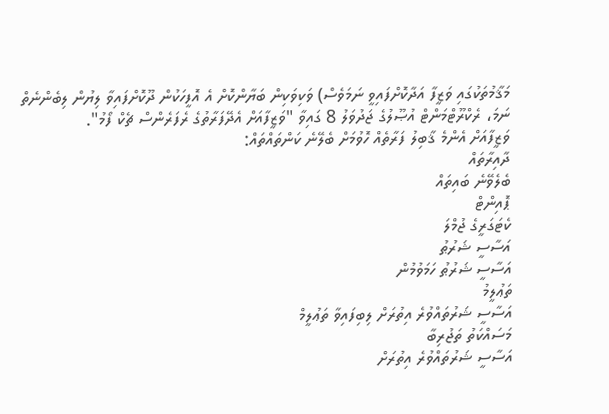މަޤާމުތަކުގައި ވަޒީފާ އަދާކޮށްފައިވީ ނަމަވެސް) ވަކިވަކިން ބަޔާންކޮށް އެ އޮފީހަކުން ދޫކޮށްފައިވާ ލިޔުން ލިބެންނެތް ނަމަ، ރެކްރޫޓްމަންޓް އުޞޫލުގެ ޖަދުވަލު 8 ގައިވާ "ވަޒީފާއަށް އެދޭފަރާތުގެ ރެފަރެންސް ޗެކް ފޯމު".
ވަޒީފާއަށް އެންމެ ޤާބިލު ފަރާތެއް ހޮވުމަށް ބެލޭނެ ކަންތައްތައް:
ދާއިރާތައް
ބެލެވޭނެ ބައިތައް
ޕޮއިންޓް
ކެޓަގަރީގެ ޖުމްލަ
އަސާސީ ޝަރުޠު
އަސާސީ ޝަރުޠު ހަމަވުމުން
ތަޢުލީމު
އަސާސީ ޝަރުތައްވުރެ އިތުރަށް ލިބިފައިވާ ތަޢުލީމް
މަސައްކަތު ތަޖުރިބާ
އަސާސީ ޝަރުތައްވުރެ އިތުރަށް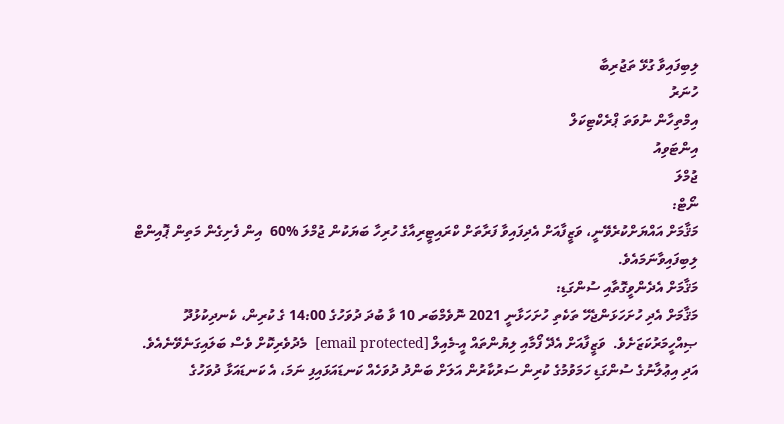ލިބިފައިވާ ގުޅޭ ތަޖުރިބާ
ހުނަރު
އިމްތިހާން ނުވަތަ ޕްރެކްޓިކަލް
އިންޓަވިއު
ޖުމްލަ
ނޯޓް:
މަޤާމަށް އައްޔަށްކުރެވޭނީ، ވަޒީފާއަށް އެދިފައިވާ ފަރާތަށް ކްރައިޓީރިއާގެ ހުރިހާ ބަޔަކުން ޖުމްލަ %60  އިން ފެށިގެން މަތިން ޕޮއިންޓް ލިބިފައިވާނަމައެވެ.
މަޤާމަށް އެދެންވީގޮތާއި ސުންގަޑި:
މަޤާމަށް އެދި ހުށަހަޅަންޖެހޭ ތަކެތި ހުށަހަޅާނީ 2021 ނޮވެމްބަރ 10 ވާ ބުދަ ދުވަހުގެ 14:00 ގެ ކުރިން، ކެނދިކުޅުދޫ ޞިއްހީމަރުކަޒަށެވެ.  ވަޒީފާއަށް އެދޭ ފޯމާއި ލިޔުންތައް އީ-މެއިލް [email protected]  މެދުވެރިކޮށް ވެސް ބަލައިގަނެވޭނެއެވެ.
އަދި އިޢުލާނުގެ ސުންގަޑި ހަމަވުމުގެ ކުރިން ސަރުކާރުން އަލަށް ބަންދު ދުވަހެއް ކަނޑައަޅައިފި ނަމަ، އެ ކަނޑައަޅާ ދުވަހުގެ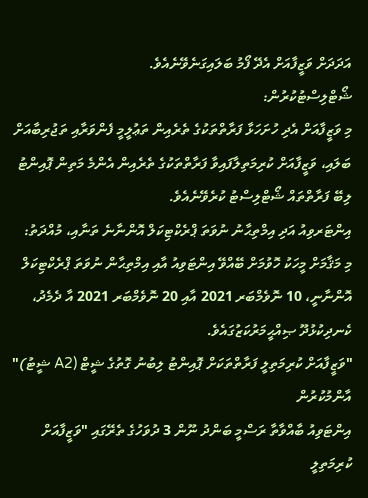އަދަދަށް ވަޒީފާއަށް އެދޭ ފޯމު ބަލައިގަނެވޭނެއެވެ.
ޝޯޓްލިސްޓުކުރުން:
މި ވަޒީފާއަށް އެދި ހުށަހަޅާ ފަރާތްތަކުގެ ތެރެއިން ތަޢުލީމީ ފެންވަރާއި ތަޖުރިބާއަށް ބަލައި، ވަޒީފާއަށް ކުރިމަތިލާފައިވާ ފަރާތްތަކުގެ ތެރެއިން އެންމެ މަތިން ޕޮއިންޓު ލިބޭ ފަރާތްތައް ޝޯޓްލިސްޓު ކުރެވޭނެއެވެ.
އިންޓަރވިއު އަދި އިމްތިޙާނު ނުވަތަ ޕްރެކްޓިކަލް އޮންނާނެ ތަނާއި، މުއްދަތު:
މި މަޤާމަށް މީހަކު ހޮވުމަށް ބޭއްވޭ އިންޓަވިއު އާއި އިމްތިޙާން ނުވަތަ ޕްރެކްޓިކަލް އޮންނާނީ، 10 ނޮވެމްބަރ 2021 އާއި 20 ނޮވެމްބަރ 2021 އާ ދެމެދު، ކެނދިކުޅުދޫ ޞިއްޙީމަރުކަޒުގައެވެ.
"ވަޒީފާއަށް ކުރިމަތިލީ ފަރާތްތަކަށް ޕޮއިންޓު ލިބުނު ގޮތުގެ ޝީޓް (A2 ޝީޓު)" އާންމުކުރުން
އިންޓަވިއު ބާއްވާތާ ރަސްމީ ބަންދު ނޫން 3 ދުވަހުގެ ތެރޭގައި "ވަޒީފާއަށް ކުރިމަތިލީ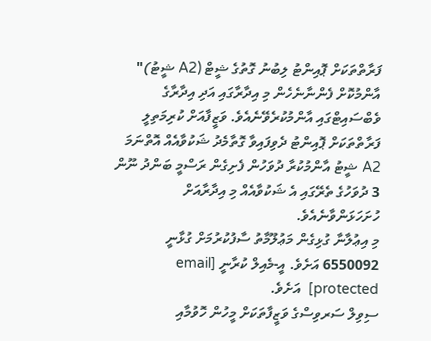ފަރާތްތަކަށް ޕޮއިންޓު ލިބުނު ގޮތުގެ ޝީޓް (A2 ޝީޓު)" އާންމުކޮށް ފެންނާނެހެން މި އިދާރާގައި އަދި އިދާރާގެ ވެބްސައިޓްގައި އާންމުކުރެވޭނެއެވެ. ވަޒީފާއަށް ކުރިމަތިލީ ފަރާތްތަކަށް ޕޮއިންޓު ދެވިފައިވާ ގޮތާމެދު ޝަކުވާއެއް އޮތްނަމަ A2 ޝީޓު އާންމުކުރާ ދުވަހުން ފެށިގެން ރަސްމީ ބަންދު ނޫން 3 ދުވަހުގެ ތެރޭގައި އެ ޝަކުވާއެއް މި އިދާރާއަށް ހުށަހަޅަންވާނެއެވެ.
މި އިޢުލާނާ ގުޅިގެން މަޢުލޫމާތު ސާފުކުރުމަށް ގުޅާނީ 6550092 އަށެވެ. އީ-މެއިލް ކުރާނީ [email protected]  އަށެވެ.
ސިވިލް ސަރވިސްގެ ވަޒީފާތަކަށް މީހުން ހޮވުމާއި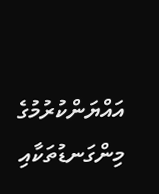އައްޔަންކުރުމުގެ މިންގަނޑުތަކާއި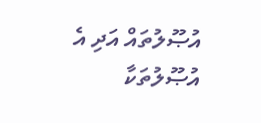އުޞޫލުތައް އަދި އެ އުޞޫލުތަކާ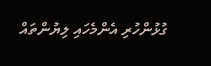ގުޅުންހުރި އެންމެހައި ލިޔުންތައް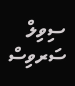ސިވިލް ސަރވިސް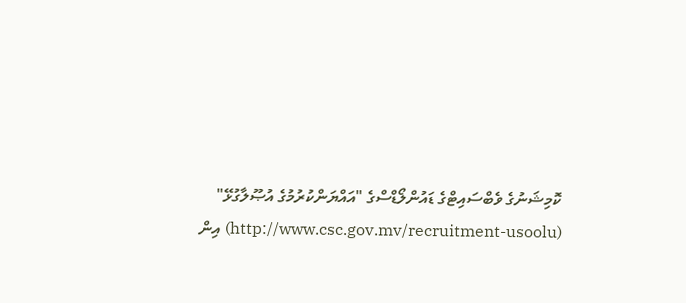ކޮމިޝަނުގެ ވެބްސައިޓްގެ ޑައުންލޯޑްސްގެ "އައްޔަންކުރުމުގެ އުޞޫލާގުޅޭ" (http://www.csc.gov.mv/recruitment-usoolu) އިން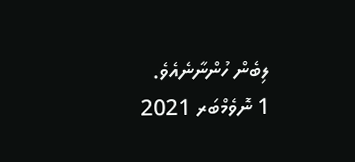ލިބެން ހުންނާނެއެވެ.
1 ނޮވެމްބަރ 2021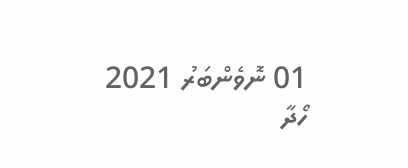01 ނޮވެންބަރު 2021
ހޯދާ